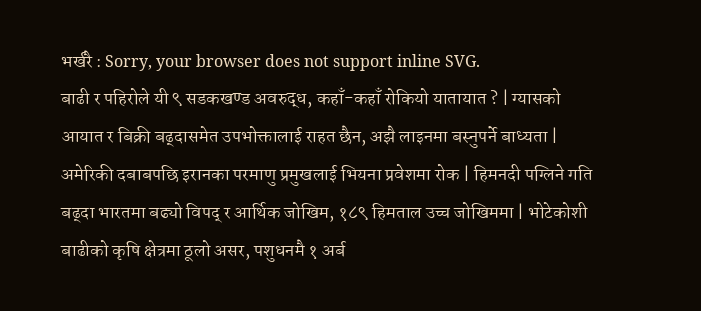भर्खरै : Sorry, your browser does not support inline SVG.
बाढी र पहिरोले यी ९ सडकखण्ड अवरुद्ध, कहाँ-कहाँ रोकियो यातायात ? | ग्यासको आयात र बिक्री बढ्दासमेत उपभोक्तालाई राहत छैन, अझै लाइनमा बस्नुपर्ने बाध्यता | अमेरिकी दबाबपछि इरानका परमाणु प्रमुखलाई भियना प्रवेशमा रोक | हिमनदी पग्लिने गति बढ्दा भारतमा बढ्यो विपद् र आर्थिक जोखिम, १८९ हिमताल उच्च जोखिममा | भोटेकोशी बाढीको कृषि क्षेत्रमा ठूलो असर, पशुधनमै १ अर्ब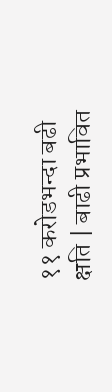११ करोडभन्दा बढी क्षति | बाढी प्रभावित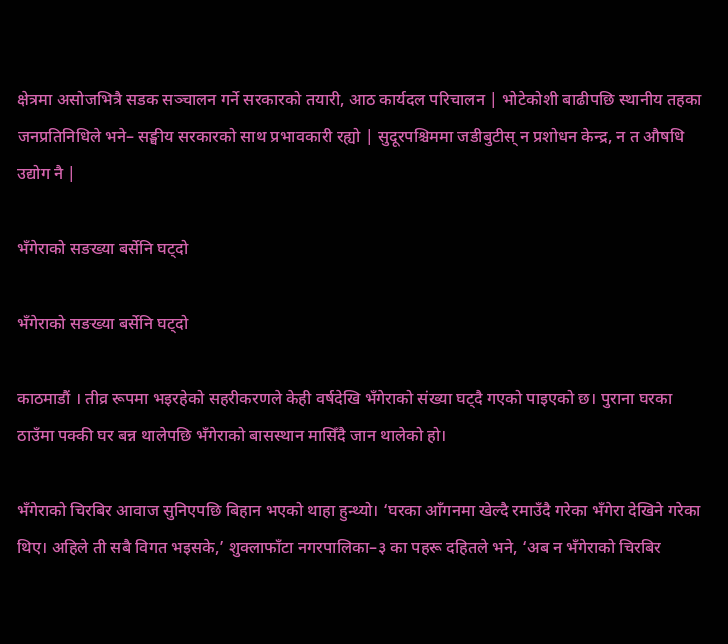क्षेत्रमा असोजभित्रै सडक सञ्चालन गर्ने सरकारको तयारी, आठ कार्यदल परिचालन | भोटेकोशी बाढीपछि स्थानीय तहका जनप्रतिनिधिले भने– सङ्घीय सरकारको साथ प्रभावकारी रह्यो | सुदूरपश्चिममा जडीबुटीस् न प्रशोधन केन्द्र, न त औषधि उद्योग नै |

भँगेराको सङख्या बर्सेनि घट्दो

भँगेराको सङख्या बर्सेनि घट्दो

काठमाडौं । तीव्र रूपमा भइरहेको सहरीकरणले केही वर्षदेखि भँगेराको संख्या घट्दै गएको पाइएको छ। पुराना घरका ठाउँमा पक्की घर बन्न थालेपछि भँगेराको बासस्थान मासिँदै जान थालेको हो।

भँगेराको चिरबिर आवाज सुनिएपछि बिहान भएको थाहा हुन्थ्यो। ‘घरका आँगनमा खेल्दै रमाउँदै गरेका भँगेरा देखिने गरेका थिए। अहिले ती सबै विगत भइसके,’ शुक्लाफाँटा नगरपालिका–३ का पहरू दहितले भने, ‘अब न भँगेराको चिरबिर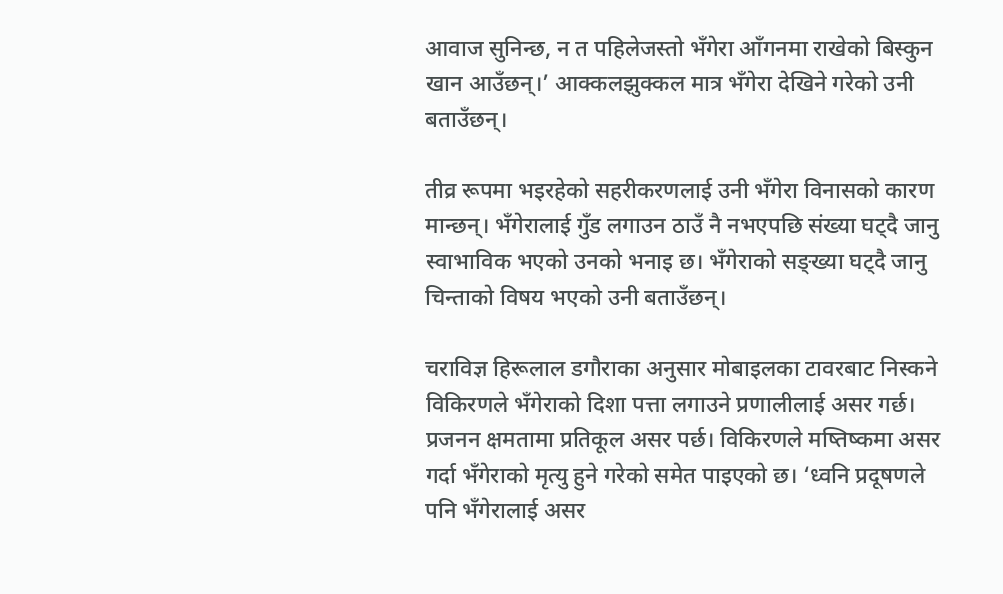आवाज सुनिन्छ, न त पहिलेजस्तो भँगेरा आँगनमा राखेको बिस्कुन खान आउँछन्।’ आक्कलझुक्कल मात्र भँगेरा देखिने गरेको उनी बताउँछन्।

तीव्र रूपमा भइरहेको सहरीकरणलाई उनी भँगेरा विनासको कारण मान्छन्। भँगेरालाई गुँड लगाउन ठाउँ नै नभएपछि संख्या घट्दै जानु स्वाभाविक भएको उनको भनाइ छ। भँगेराको सङ्ख्या घट्दै जानु चिन्ताको विषय भएको उनी बताउँछन्।

चराविज्ञ हिरूलाल डगौराका अनुसार मोबाइलका टावरबाट निस्कने विकिरणले भँगेराको दिशा पत्ता लगाउने प्रणालीलाई असर गर्छ। प्रजनन क्षमतामा प्रतिकूल असर पर्छ। विकिरणले मष्तिष्कमा असर गर्दा भँगेराको मृत्यु हुने गरेको समेत पाइएको छ। ‘ध्वनि प्रदूषणले पनि भँगेरालाई असर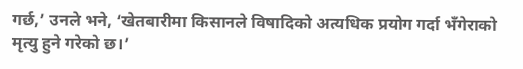गर्छ,’ उनले भने, ‘खेतबारीमा किसानले विषादिको अत्यधिक प्रयोग गर्दा भँगेराको मृत्यु हुने गरेको छ।’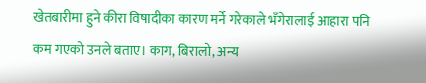खेतबारीमा हुने कीरा विषादीका कारण मर्ने गरेकाले भँगेरालाई आहारा पनि कम गएको उनले बताए। काग, बिरालो, अन्य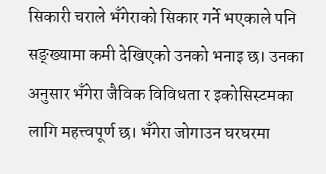सिकारी चराले भँगेराको सिकार गर्ने भएकाले पनि सङ्ख्यामा कमी देखिएको उनको भनाइ छ। उनका अनुसार भँगेरा जैविक विविधता र इकोसिस्टमका लागि महत्त्वपूर्ण छ। भँगेरा जोगाउन घरघरमा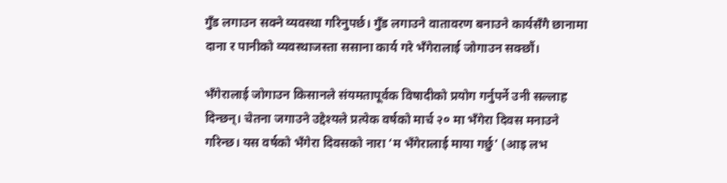गुँड लगाउन सक्ने व्यवस्था गरिनुपर्छ। गुँड लगाउने वातावरण बनाउने कार्यसँगै छानामा दाना र पानीको व्यवस्थाजस्ता ससाना कार्य गरे भँगेरालाई जोगाउन सक्छौं।

भँगेरालाई जोगाउन किसानले संयमतापूर्वक विषादीको प्रयोग गर्नुपर्ने उनी सल्लाह दिन्छन्। चेतना जगाउने उद्देश्यले प्रत्येक वर्षको मार्च २० मा भँगेरा दिवस मनाउने गरिन्छ। यस वर्षको भँगेरा दिवसको नारा ‘म भँगेरालाई माया गर्छु’ (आइ लभ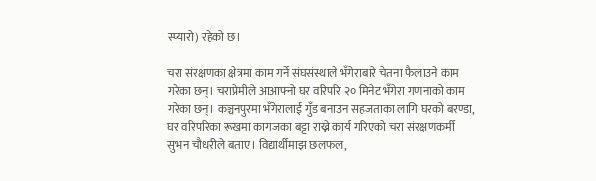स्प्यारो) रहेको छ।

चरा संरक्षणका क्षेत्रमा काम गर्ने संघसंस्थाले भँगेराबारे चेतना फैलाउने काम गरेका छन्। चराप्रेमीले आआफ्नो घर वरिपरि २० मिनेट भँगेरा गणनाको काम गरेका छन्। कञ्चनपुरमा भँगेरालाई गुँड बनाउन सहजताका लागि घरको बरण्डा, घर वरिपरिका रूखमा कागजका बट्टा राख्ने कार्य गरिएको चरा संरक्षणकर्मी सुभन चौधरीले बताए। विद्यार्थीमाझ छलफल,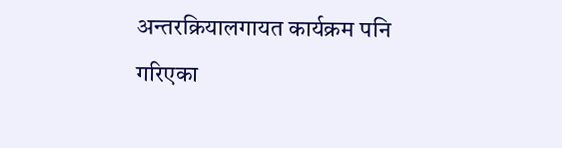अन्तरक्रियालगायत कार्यक्रम पनि गरिएका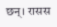छन्। रासस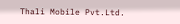Thali Mobile Pvt.Ltd.